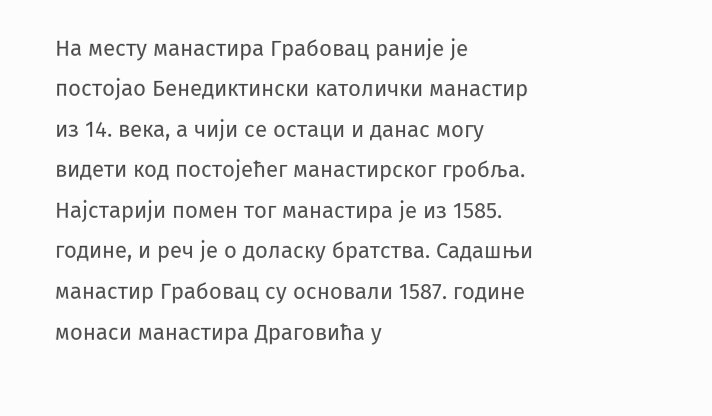На месту манастира Грабовац раније је постојао Бенедиктински католички манастир из 14. века, а чији се остаци и данас могу видети код постојећег манастирског гробља. Најстарији помен тог манастира је из 1585. године, и реч је о доласку братства. Садашњи манастир Грабовац су основали 1587. године монаси манастира Драговића у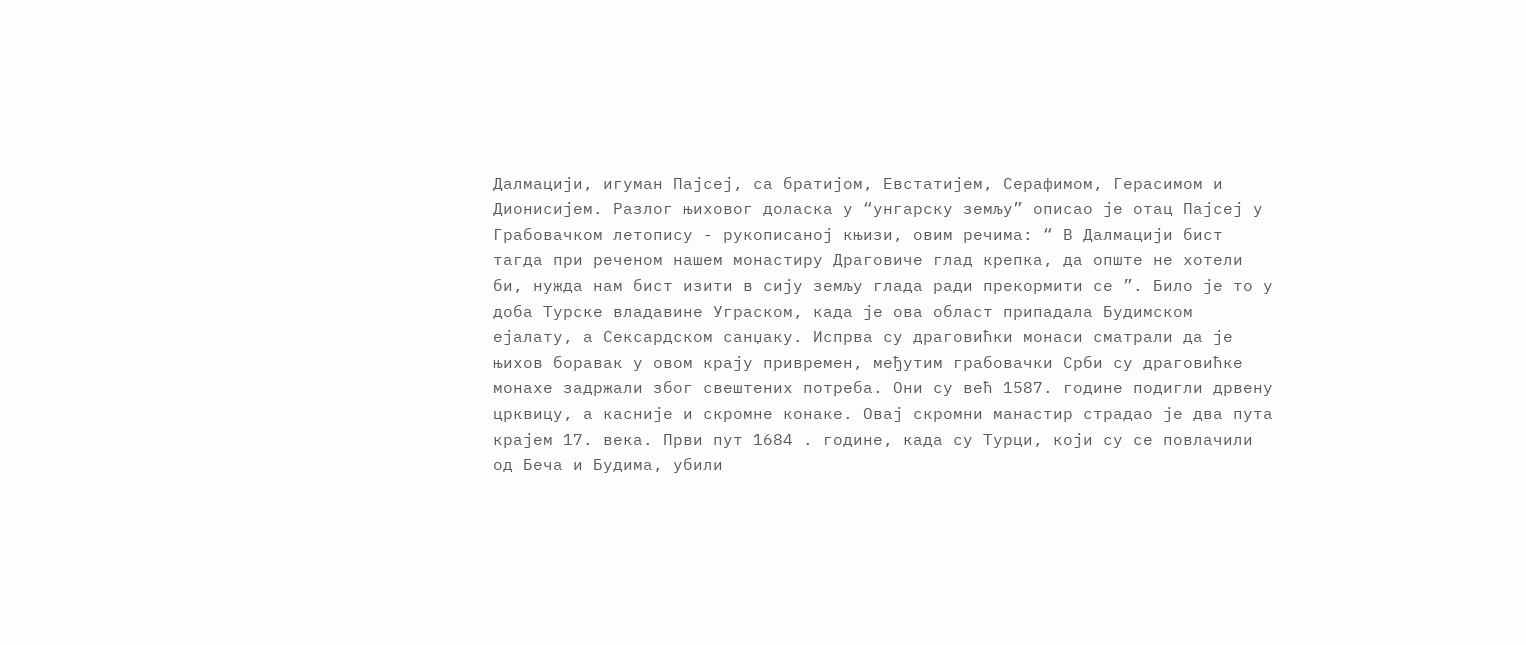Далмацији, игуман Пајсеј, са братијом, Евстатијем, Серафимом, Герасимом и Дионисијем. Разлог њиховог доласка у “унгарску земљу” описао је отац Пајсеј у Грабовачком летопису - рукописаној књизи, овим речима: “ В Далмацији бист тагда при реченом нашем монастиру Драговиче глад крепка, да опште не хотели би, нужда нам бист изити в сију земљу глада ради прекормити се ”. Било је то у доба Турске владавине Уграском, када је ова област припадала Будимском ејалату, а Сексардском санџаку. Испрва су драговићки монаси сматрали да је њихов боравак у овом крају привремен, међутим грабовачки Срби су драговићке монахе задржали због свештених потреба. Они су већ 1587. године подигли дрвену црквицу, а касније и скромне конаке. Овај скромни манастир страдао је два пута крајем 17. века. Први пут 1684 . године, када су Турци, који су се повлачили од Беча и Будима, убили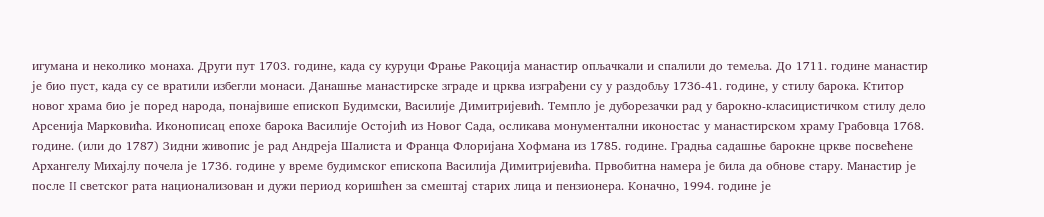игумана и неколико монаха. Други пут 1703. године, када су куруци Фрање Ракоција манастир опљачкали и спалили до темеља. До 1711. године манастир је био пуст, када су се вратили избегли монаси. Данашње манастирске зграде и црква изграђени су у раздобљу 1736-41. године, у стилу барока. Ктитор новог храма био је поред народа, понајвише епископ Будимски, Василије Димитријевић. Темпло је дуборезачки рад у барокно-класицистичком стилу дело Арсенија Марковића. Иконописац епохе барока Василије Остојић из Новог Сада, осликава монументални иконостас у манастирском храму Грабовца 1768. године. (или до 1787) Зидни живопис је рад Андреја Шалиста и Франца Флоријана Хофмана из 1785. године. Градња садашње барокне цркве посвећене Архангелу Михајлу почела је 1736. године у време будимског епископа Василија Димитријевића. Првобитна намера је била да обнове стару. Манастир је после II светског рата национализован и дужи период коришћен за смештај старих лица и пензионера. Коначно, 1994. године је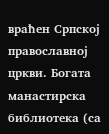враћен Српској православној цркви. Богата манастирска библиотека (са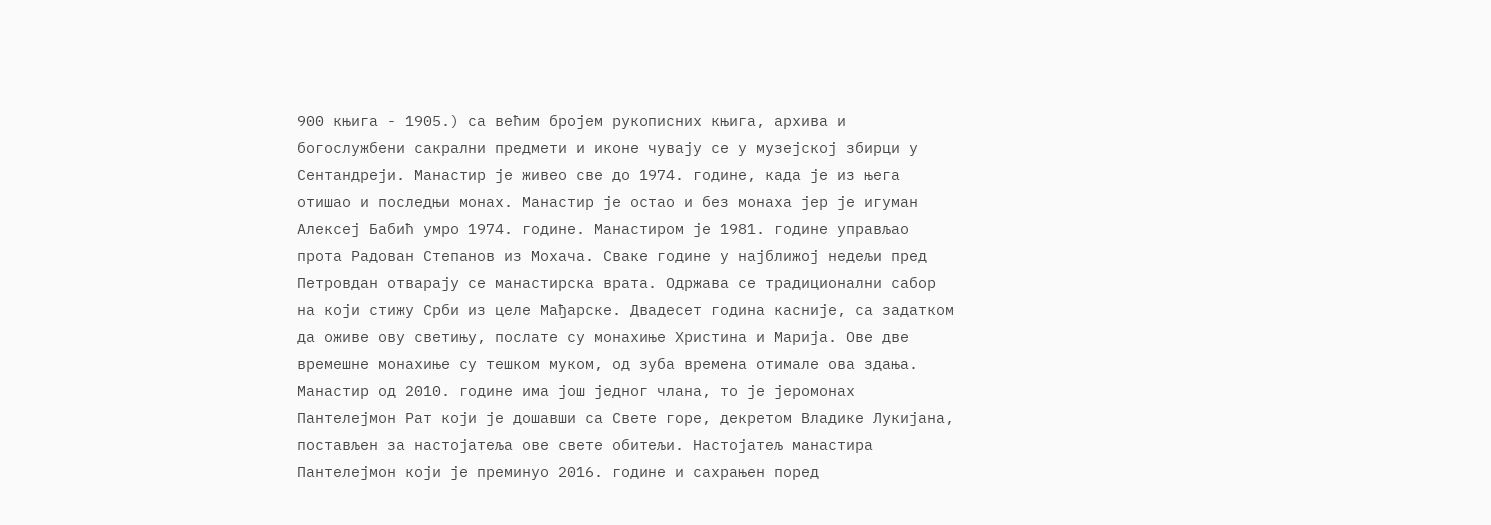900 књига - 1905.) са већим бројем рукописних књига, архива и богослужбени сакрални предмети и иконе чувају се у музејској збирци у Сентандреји. Манастир је живео све до 1974. године, када је из њега отишао и последњи монах. Манастир је остао и без монаха јер је игуман Алексеј Бабић умро 1974. године. Манастиром је 1981. године управљао прота Радован Степанов из Мохача. Сваке године у најближој недељи пред Петровдан отварају се манастирска врата. Одржава се традиционални сабор на који стижу Срби из целе Мађарске. Двадесет година касније, са задатком да оживе ову светињу, послате су монахиње Христина и Марија. Ове две времешне монахиње су тешком муком, од зуба времена отимале ова здања. Манастир од 2010. године има још једног члана, то је јеромонах Пантелејмон Рат који је дошавши са Свете горе, декретом Владике Лукијана, постављен за настојатеља ове свете обитељи. Настојатељ манастира Пантелејмон који је преминуо 2016. године и сахрањен поред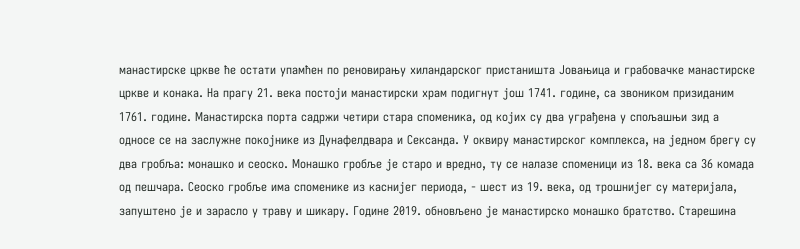манастирске цркве ће остати упамћен по реновирању хиландарског пристаништа Јовањица и грабовачке манастирске цркве и конака. На прагу 21. века постоји манастирски храм подигнут још 1741. године, са звоником призиданим 1761. године. Манастирска порта садржи четири стара споменика, од којих су два уграђена у спољашњи зид а односе се на заслужне покојнике из Дунафелдвара и Сександа. У оквиру манастирског комплекса, на једном брегу су два гробља: монашко и сеоско. Монашко гробље је старо и вредно, ту се налазе споменици из 18. века са 36 комада од пешчара. Сеоско гробље има споменике из каснијег периода, - шест из 19. века, од трошнијег су материјала, запуштено је и зарасло у траву и шикару. Године 2019. обновљено је манастирско монашко братство. Старешина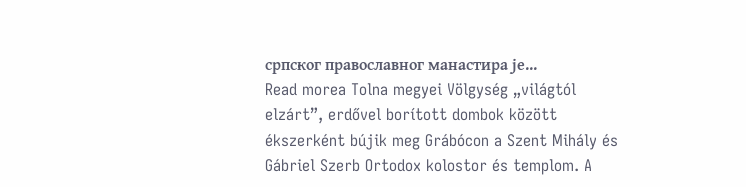српског православног манастира је...
Read morea Tolna megyei Völgység „világtól elzárt”, erdővel borított dombok között ékszerként bújik meg Grábócon a Szent Mihály és Gábriel Szerb Ortodox kolostor és templom. A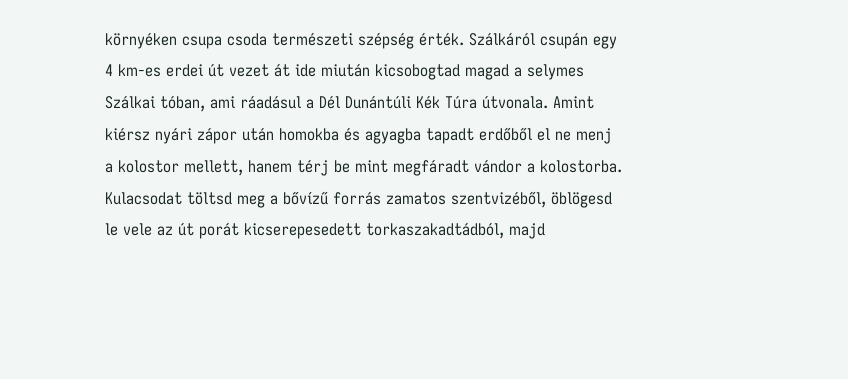környéken csupa csoda természeti szépség érték. Szálkáról csupán egy 4 km-es erdei út vezet át ide miután kicsobogtad magad a selymes Szálkai tóban, ami ráadásul a Dél Dunántúli Kék Túra útvonala. Amint kiérsz nyári zápor után homokba és agyagba tapadt erdőből el ne menj a kolostor mellett, hanem térj be mint megfáradt vándor a kolostorba. Kulacsodat töltsd meg a bővízű forrás zamatos szentvizéből, öblögesd le vele az út porát kicserepesedett torkaszakadtádból, majd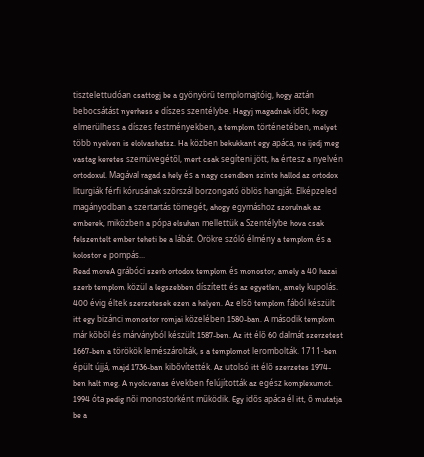tisztelettudóan csattogj be a gyönyörű templomajtóig, hogy aztán bebocsátást nyerhess e díszes szentélybe. Hagyj magadnak időt, hogy elmerülhess a díszes festményekben, a templom történetében, melyet több nyelven is elolvashatsz. Ha közben bekukkant egy apáca, ne ijedj meg vastag keretes szemüvegétől, mert csak segíteni jött, ha értesz a nyelvén ortodoxul. Magával ragad a hely és a nagy csendben szinte hallod az ortodox liturgiák férfi kórusának szőrszál borzongató öblös hangját. Elképzeled magányodban a szertartás tömegét, ahogy egymáshoz szorulnak az emberek, miközben a pópa elsuhan mellettük a Szentélybe hova csak felszentelt ember teheti be a lábát. Örökre szóló élmény a templom és a kolostor e pompás...
Read moreA grábóci szerb ortodox templom és monostor, amely a 40 hazai szerb templom közül a legszebben díszített és az egyetlen, amely kupolás. 400 évig éltek szerzetesek ezen a helyen. Az első templom fából készült itt egy bizánci monostor romjai közelében 1580-ban. A második templom már kőből és márványból készült 1587-ben. Az itt élő 60 dalmát szerzetest 1667-ben a törökök lemészárolták, s a templomot lerombolták. 1711-ben épült újjá, majd 1736-ban kibővítették. Az utolsó itt élő szerzetes 1974-ben halt meg. A nyolcvanas években felújították az egész komplexumot. 1994 óta pedig női monostorként működik. Egy idős apáca él itt, ő mutatja be a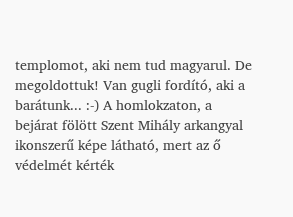templomot, aki nem tud magyarul. De megoldottuk! Van gugli fordító, aki a barátunk... :-) A homlokzaton, a bejárat fölött Szent Mihály arkangyal ikonszerű képe látható, mert az ő védelmét kérték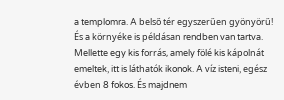a templomra. A belső tér egyszerűen gyönyörű! És a környéke is példásan rendben van tartva. Mellette egy kis forrás, amely fölé kis kápolnát emeltek, itt is láthatók ikonok. A víz isteni, egész évben 8 fokos. És majdnem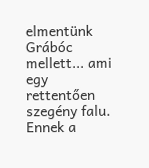elmentünk Grábóc mellett... ami egy rettentően szegény falu. Ennek a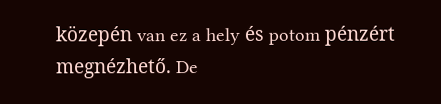közepén van ez a hely és potom pénzért megnézhető. De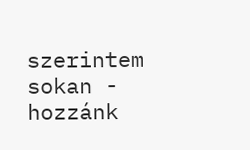szerintem sokan - hozzánk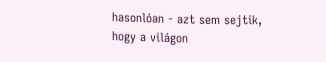hasonlóan - azt sem sejtik, hogy a világon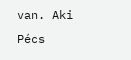van. Aki Pécs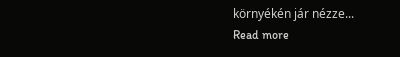környékén jár nézze...
Read more